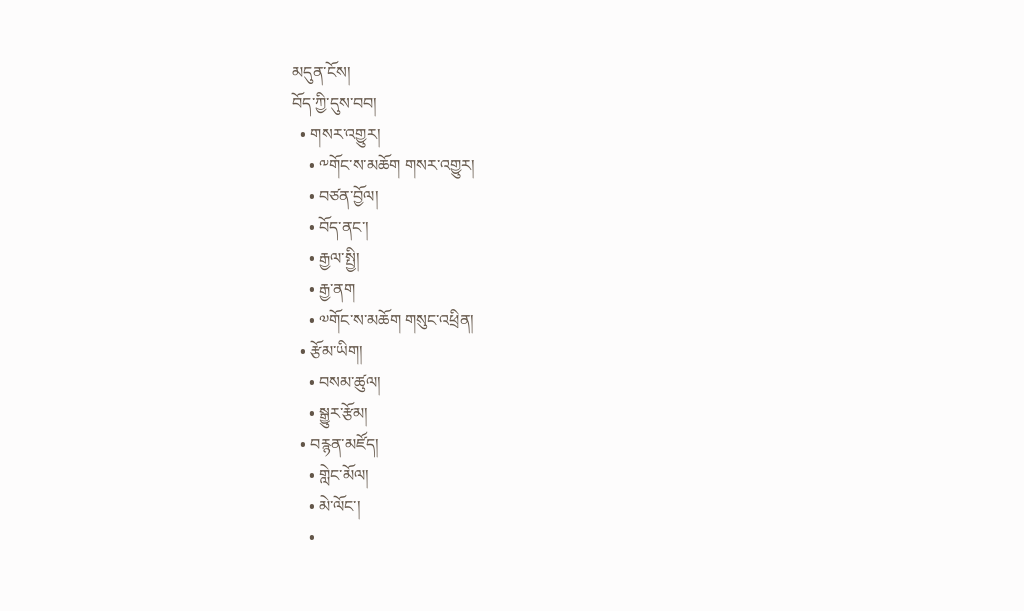མདུན་ངོས།
བོད་ཀྱི་དུས་བབ།
  • གསར་འགྱུར།
    • ༸གོང་ས་མཆོག གསར་འགྱུར།
    • བཙན་བྱོལ།
    • བོད་ནང་།
    • རྒྱལ་སྤྱི།
    • རྒྱ་ནག
    • ༧གོང་ས་མཆོག གསུང་འཕྲིན།
  • རྩོམ་ཡིག།
    • བསམ་ཚུལ།
    • སྒྱུར་རྩོམ།
  • བརྙན་མཛོད།
    • གླེང་མོལ།
    • མེ་ལོང་།
    •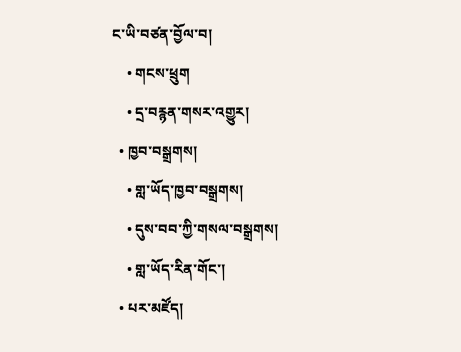ང་ཡི་བཙན་བྱོལ་བ།
    • གངས་ཕྲུག
    • དྲ་བརྙན་གསར་འགྱུར།
  • ཁྱབ་བསྒྲགས།
    • གླ་ཡོད་ཁྱབ་བསྒྲགས།
    • དུས་བབ་ཀྱི་གསལ་བསྒྲགས།
    • གླ་ཡོད་རིན་གོང་།
  • པར་མཛོད།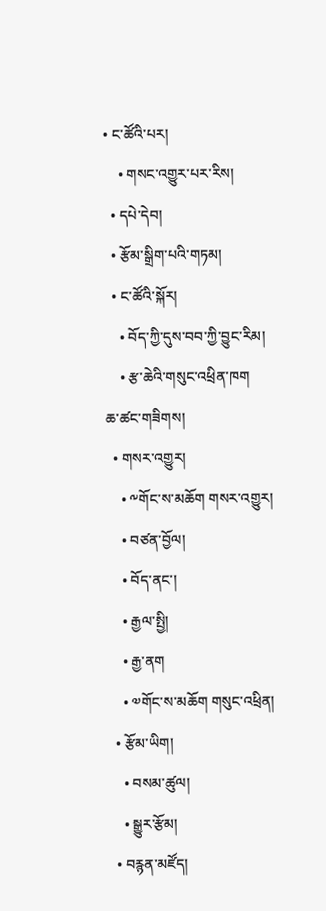• ང་ཚོའི་པར།
    • གསང་འགྱུར་པར་རིས།
  • དཔེ་དེབ།
  • རྩོམ་སྒྲིག་པའི་གཏམ།
  • ང་ཚོའི་སྐོར།
    • བོད་ཀྱི་དུས་བབ་ཀྱི་བྱུང་རིམ།
    • རྩ་ཆེའི་གསུང་འཕྲིན་ཁག
ཆ་ཚང་གཟིགས།
  • གསར་འགྱུར།
    • ༸གོང་ས་མཆོག གསར་འགྱུར།
    • བཙན་བྱོལ།
    • བོད་ནང་།
    • རྒྱལ་སྤྱི།
    • རྒྱ་ནག
    • ༧གོང་ས་མཆོག གསུང་འཕྲིན།
  • རྩོམ་ཡིག།
    • བསམ་ཚུལ།
    • སྒྱུར་རྩོམ།
  • བརྙན་མཛོད།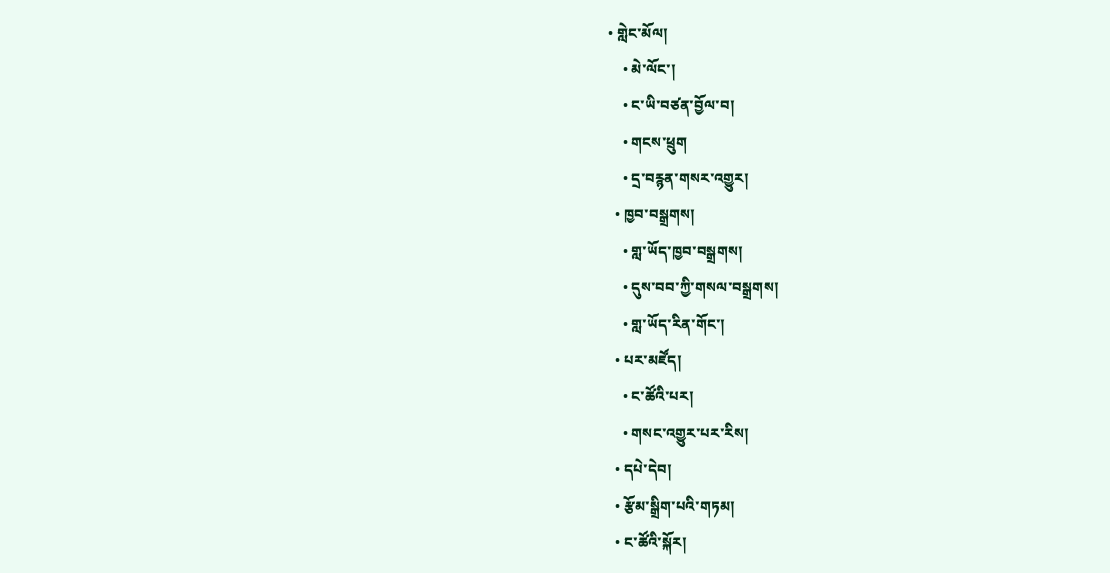• གླེང་མོལ།
    • མེ་ལོང་།
    • ང་ཡི་བཙན་བྱོལ་བ།
    • གངས་ཕྲུག
    • དྲ་བརྙན་གསར་འགྱུར།
  • ཁྱབ་བསྒྲགས།
    • གླ་ཡོད་ཁྱབ་བསྒྲགས།
    • དུས་བབ་ཀྱི་གསལ་བསྒྲགས།
    • གླ་ཡོད་རིན་གོང་།
  • པར་མཛོད།
    • ང་ཚོའི་པར།
    • གསང་འགྱུར་པར་རིས།
  • དཔེ་དེབ།
  • རྩོམ་སྒྲིག་པའི་གཏམ།
  • ང་ཚོའི་སྐོར།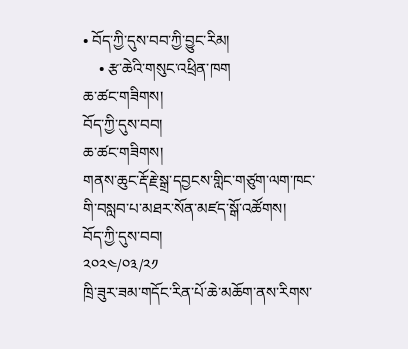• བོད་ཀྱི་དུས་བབ་ཀྱི་བྱུང་རིམ།
    • རྩ་ཆེའི་གསུང་འཕྲིན་ཁག
ཆ་ཚང་གཟིགས།
བོད་ཀྱི་དུས་བབ།
ཆ་ཚང་གཟིགས།
གནས་ཆུང་རྡོ་རྗེ་སྒྲ་དབྱངས་གླིང་གཙུག་ལག་ཁང་གི་བསླབ་པ་མཐར་སོན་མཛད་སྒོ་འཚོགས།
བོད་ཀྱི་དུས་བབ།
༢༠༢༤/༠༣/༢༡
ཁྲི་ཟུར་ཟམ་གདོང་རིན་པོ་ཆེ་མཆོག་ནས་རིགས་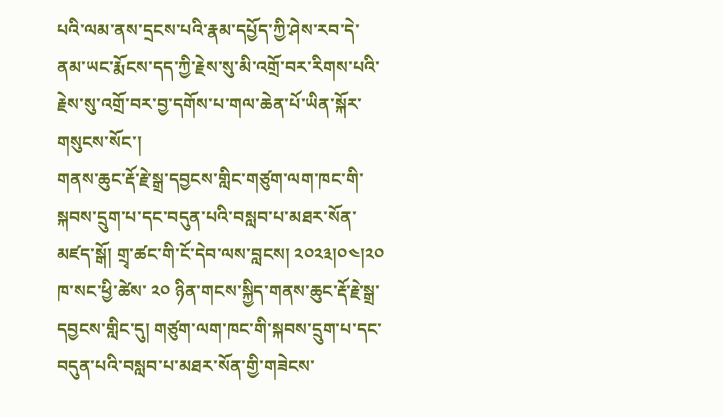པའི་ལམ་ནས་དྲངས་པའི་རྣམ་དཔྱོད་ཀྱི་ཤེས་རབ་དེ་ནམ་ཡང་རྨོངས་དད་ཀྱི་རྗེས་སུ་མི་འགྲོ་བར་རིགས་པའི་རྗེས་སུ་འགྲོ་བར་བྱ་དགོས་པ་གལ་ཆེན་པོ་ཡིན་སྐོར་གསུངས་སོང་།
གནས་ཆུང་རྡོ་རྗེ་སྒྲ་དབྱངས་གླིང་གཙུག་ལག་ཁང་གི་སྐབས་དྲུག་པ་དང་བདུན་པའི་བསླབ་པ་མཐར་སོན་མཛད་སྒོ། གྲྭ་ཚང་གི་ངོ་དེབ་ལས་བླངས། ༢༠༢༣།༠༤།༢༠
ཁ་སང་ཕྱི་ཚེས་ ༢༠ ཉིན་གངས་སྐྱིད་གནས་ཆུང་རྡོ་རྗེ་སྒྲ་དབྱངས་གླིང་དུ། གཙུག་ལག་ཁང་གི་སྐབས་དྲུག་པ་དང་བདུན་པའི་བསླབ་པ་མཐར་སོན་གྱི་གཟེངས་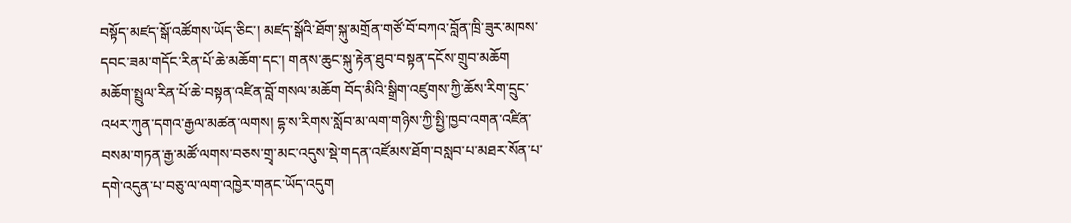བསྟོད་མཛད་སྒོ་འཚོགས་ཡོད་ཅིང་། མཛད་སྒོའི་ཐོག་སྐུ་མགྲོན་གཙོ་བོ་བཀའ་བློན་ཁྲི་ཟུར་མཁས་དབང་ཟམ་གདོང་རིན་པོ་ཆེ་མཆོག་དང་། གནས་ཆུང་སྐུ་རྟེན་ཐུབ་བསྟན་དངོས་གྲུབ་མཆོག མཆོག་སྤྲུལ་རིན་པོ་ཆེ་བསྟན་འཛིན་བློ་གསལ་མཆོག བོད་མིའི་སྒྲིག་འཛུགས་ཀྱི་ཆོས་རིག་དྲུང་འཕར་ཀུན་དགའ་རྒྱལ་མཚན་ལགས། དྷ་ས་རིགས་སློབ་མ་ལག་གཉིས་ཀྱི་སྤྱི་ཁྱབ་འགན་འཛིན་བསམ་གཏན་རྒྱ་མཚོ་ལགས་བཅས་གྲྭ་མང་འདུས་སྡེ་གདན་འཛོམས་ཐོག་བསླབ་པ་མཐར་སོན་པ་དགེ་འདུན་པ་བཅུ་ལ་ལག་འཁྱེར་གནང་ཡོད་འདུག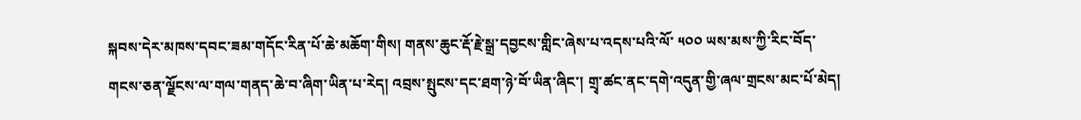སྐབས་དེར་མཁས་དབང་ཟམ་གདོང་རིན་པོ་ཆེ་མཆོག་གིས། གནས་ཆུང་རྡོ་རྗེ་སྒྲ་དབྱངས་གླིང་ཞེས་པ་འདས་པའི་ལོ་ ༥༠༠ ཡས་མས་ཀྱི་རིང་བོད་གངས་ཅན་ལྗོངས་ལ་གལ་གནད་ཆེ་བ་ཞིག་ཡིན་པ་རེད། འབྲས་སྤུངས་དང་ཐག་ཉེ་བོ་ཡིན་ཞིང་། གྲྭ་ཚང་ནང་དགེ་འདུན་གྱི་ཞལ་གྲངས་མང་པོ་མེད།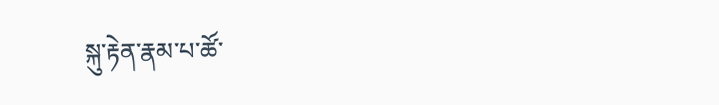སྐུ་རྟེན་རྣམ་པ་ཚོ་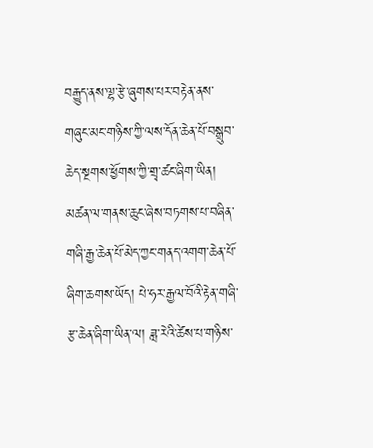བརྒྱུད་ནས་ལྷ་རྩེ་ཞུགས་པར་བརྟེན་ནས་གཞུང་མང་གཉིས་ཀྱི་ལས་དོན་ཆེན་པོ་བསྒྲུབ་ཆེད་སྔགས་ཕྱོགས་ཀྱི་གྲྭ་ཚང་ཞིག་ཡིན། མཚན་ལ་གནས་ཆུང་ཞེས་བཏགས་པ་བཞིན་གཞི་རྒྱ་ཆེན་པོ་མེད་ཀྱང་གནད་འགག་ཆེན་པོ་ཞིག་ཆགས་ཡོད། པེ་ཧར་རྒྱལ་བོའི་རྟེན་གཞི་རྩ་ཆེན་ཞིག་ཡིན་ལ། ཟླ་རེའི་ཚེས་པ་གཉིས་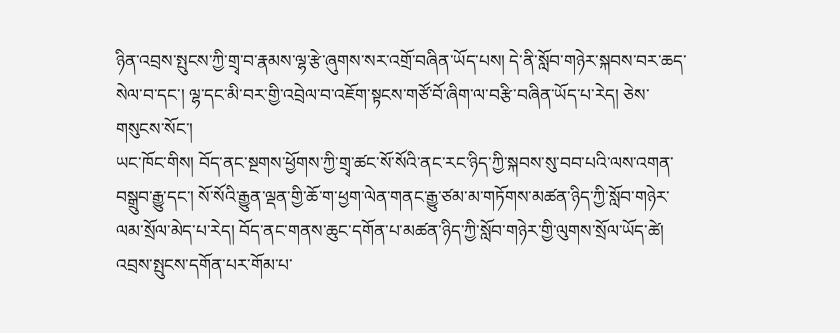ཉིན་འབྲས་སྤུངས་ཀྱི་གྲྭ་བ་རྣམས་ལྷ་རྩེ་ཞུགས་སར་འགྲོ་བཞིན་ཡོད་པས། དེ་ནི་སློབ་གཉེར་སྐབས་བར་ཆད་སེལ་བ་དང་། ལྷ་དང་མི་བར་གྱི་འབྲེལ་བ་འཇོག་སྟངས་གཙོ་བོ་ཞིག་ལ་བརྩི་བཞིན་ཡོད་པ་རེད། ཅེས་གསུངས་སོང་།
ཡང་ཁོང་གིས། བོད་ནང་སྔགས་ཕྱོགས་ཀྱི་གྲྭ་ཚང་སོ་སོའི་ནང་རང་ཉིད་ཀྱི་སྐབས་སུ་བབ་པའི་ལས་འགན་བསྒྲུབ་རྒྱུ་དང་། སོ་སོའི་རྒྱུན་ལྡན་གྱི་ཆོ་ག་ཕྱག་ལེན་གནང་རྒྱུ་ཙམ་མ་གཏོགས་མཚན་ཉིད་ཀྱི་སློབ་གཉེར་ལམ་སྲོལ་མེད་པ་རེད། བོད་ནང་གནས་ཆུང་དགོན་པ་མཚན་ཉིད་ཀྱི་སློབ་གཉེར་གྱི་ལུགས་སྲོལ་ཡོད་ཚེ། འབྲས་སྤུངས་དགོན་པར་གོམ་པ་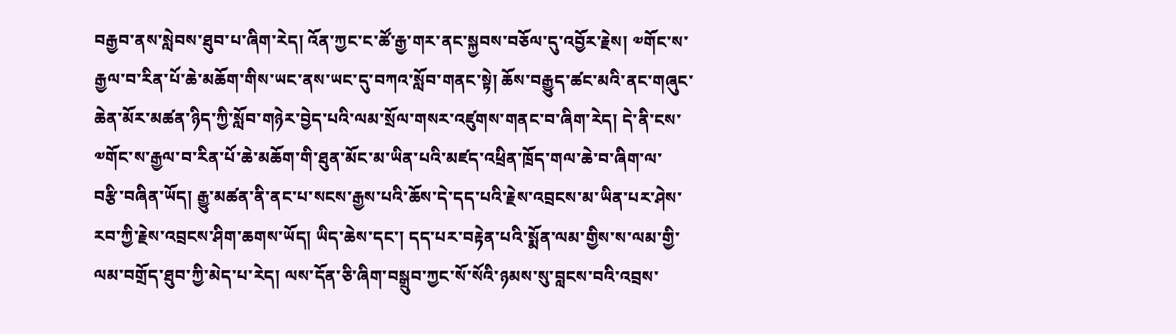བརྒྱབ་ནས་སླེབས་ཐུབ་པ་ཞིག་རེད། འོན་ཀྱང་ང་ཚོ་རྒྱ་གར་ནང་སྐྱབས་བཅོལ་དུ་འབྱོར་རྗེས། ༧གོང་ས་རྒྱལ་བ་རིན་པོ་ཆེ་མཆོག་གིས་ཡང་ནས་ཡང་དུ་བཀའ་སློབ་གནང་སྟེ། ཆོས་བརྒྱུད་ཚང་མའི་ནང་གཞུང་ཆེན་མོར་མཚན་ཉིད་ཀྱི་སློབ་གཉེར་བྱེད་པའི་ལམ་སྲོལ་གསར་འཛུགས་གནང་བ་ཞིག་རེད། དེ་ནི་ངས་༧གོང་ས་རྒྱལ་བ་རིན་པོ་ཆེ་མཆོག་གི་ཐུན་མོང་མ་ཡིན་པའི་མཛད་འཕྲིན་ཁྲོད་གལ་ཆེ་བ་ཞིག་ལ་བརྩི་བཞིན་ཡོད། རྒྱུ་མཚན་ནི་ནང་པ་སངས་རྒྱས་པའི་ཆོས་དེ་དད་པའི་རྗེས་འབྲངས་མ་ཡིན་པར་ཤེས་རབ་ཀྱི་རྗེས་འབྲངས་ཤིག་ཆགས་ཡོད། ཡིད་ཆེས་དང་། དད་པར་བརྟེན་པའི་སྨོན་ལམ་གྱིས་ས་ལམ་གྱི་ལམ་བགྲོད་ཐུབ་ཀྱི་མེད་པ་རེད། ལས་དོན་ཅི་ཞིག་བསྒྲུབ་ཀྱང་སོ་སོའི་ཉམས་སུ་བླངས་བའི་འབྲས་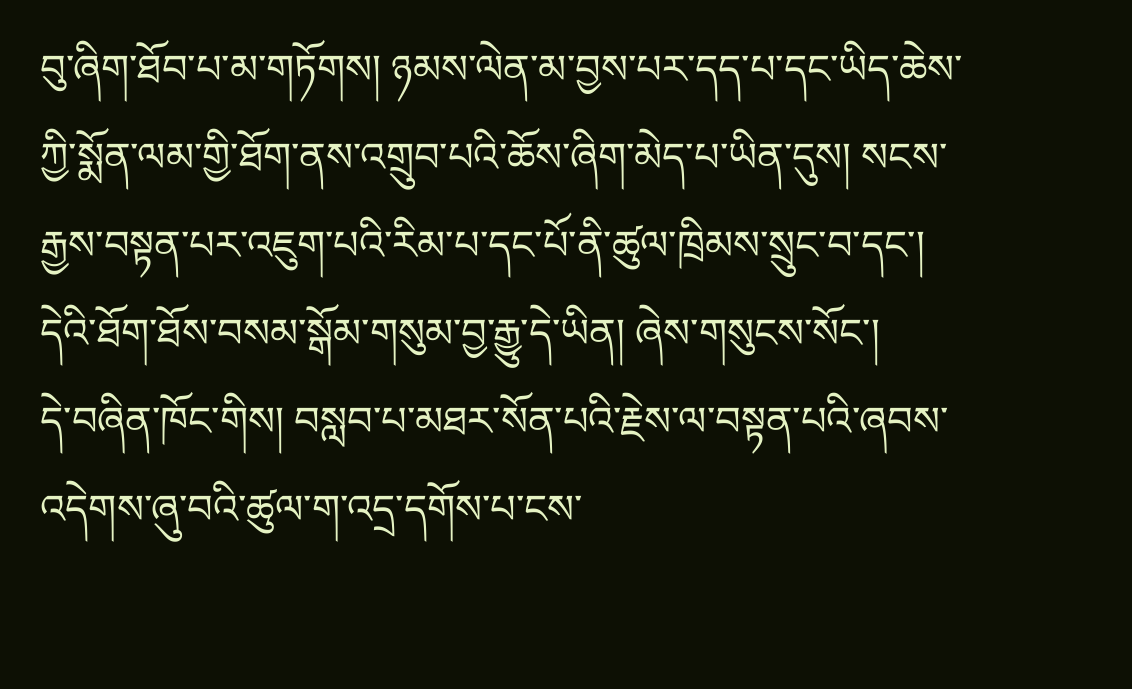བུ་ཞིག་ཐོབ་པ་མ་གཏོགས། ཉམས་ལེན་མ་བྱས་པར་དད་པ་དང་ཡིད་ཆེས་ཀྱི་སྨོན་ལམ་གྱི་ཐོག་ནས་འགྲུབ་པའི་ཆོས་ཞིག་མེད་པ་ཡིན་དུས། སངས་རྒྱས་བསྟན་པར་འཇུག་པའི་རིམ་པ་དང་པོ་ནི་ཚུལ་ཁྲིམས་སྲུང་བ་དང་། དེའི་ཐོག་ཐོས་བསམ་སྒོམ་གསུམ་བྱ་རྒྱུ་དེ་ཡིན། ཞེས་གསུངས་སོང་།
དེ་བཞིན་ཁོང་གིས། བསླབ་པ་མཐར་སོན་པའི་རྗེས་ལ་བསྟན་པའི་ཞབས་འདེགས་ཞུ་བའི་ཚུལ་ག་འདྲ་དགོས་པ་ངས་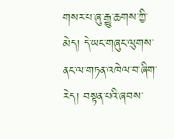གསར་པ་ཞུ་རྒྱུ་ཆགས་ཀྱི་མེད། དེ་ཡང་གཞུང་ལུགས་ནང་ལ་གཏན་འཁེལ་བ་ཞིག་རེད། བསྟན་པའི་ཞབས་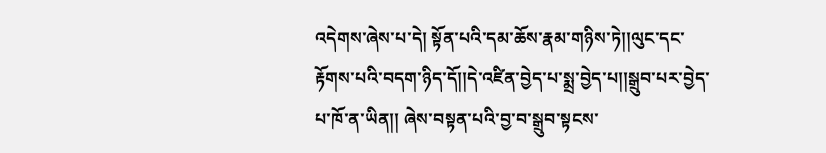འདེགས་ཞེས་པ་དེ། སྟོན་པའི་དམ་ཆོས་རྣམ་གཉིས་ཏེ།།ལུང་དང་རྟོགས་པའི་བདག་ཉིད་དོ།།དེ་འཛིན་བྱེད་པ་སྨྲ་བྱེད་པ།།སྒྲུབ་པར་བྱེད་པ་ཁོ་ན་ཡིན།། ཞེས་བསྟན་པའི་བྱ་བ་སྒྲུབ་སྟངས་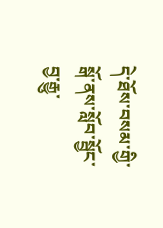དེ་ཐོས་བསམ་གྱི་སྒོ་ནས་སློབ་སྦྱོང་བྱ་རྒྱུ་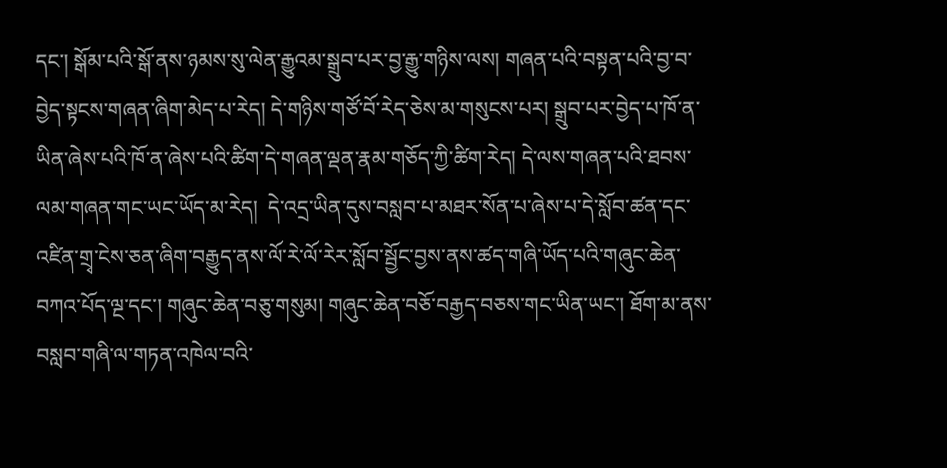དང་། སྒོམ་པའི་སྒོ་ནས་ཉམས་སུ་ལེན་རྒྱུའམ་སྒྲུབ་པར་བྱ་རྒྱུ་གཉིས་ལས། གཞན་པའི་བསྟན་པའི་བྱ་བ་བྱེད་སྟངས་གཞན་ཞིག་མེད་པ་རེད། དེ་གཉིས་གཙོ་བོ་རེད་ཅེས་མ་གསུངས་པར། སྒྲུབ་པར་བྱེད་པ་ཁོ་ན་ཡིན་ཞེས་པའི་ཁོ་ན་ཞེས་པའི་ཚིག་དེ་གཞན་ལྡན་རྣམ་གཅོད་ཀྱི་ཚིག་རེད། དེ་ལས་གཞན་པའི་ཐབས་ལམ་གཞན་གང་ཡང་ཡོད་མ་རེད།  དེ་འདྲ་ཡིན་དུས་བསླབ་པ་མཐར་སོན་པ་ཞེས་པ་དེ་སློབ་ཚན་དང་འཛིན་གྲྭ་ངེས་ཅན་ཞིག་བརྒྱུད་ནས་ལོ་རེ་ལོ་རེར་སློབ་སྦྱོང་བྱས་ནས་ཚད་གཞི་ཡོད་པའི་གཞུང་ཆེན་བཀའ་པོད་ལྔ་དང་། གཞུང་ཆེན་བཅུ་གསུམ། གཞུང་ཆེན་བཅོ་བརྒྱད་བཅས་གང་ཡིན་ཡང་། ཐོག་མ་ནས་བསླབ་གཞི་ལ་གཏན་འཁེལ་བའི་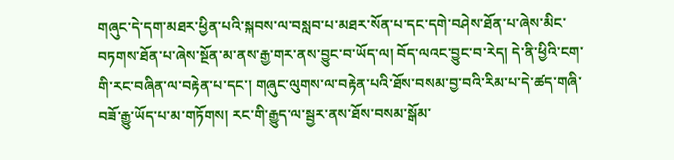གཞུང་དེ་དག་མཐར་ཕྱིན་པའི་སྐབས་ལ་བསླབ་པ་མཐར་སོན་པ་དང་དགེ་བཤེས་ཐོན་པ་ཞེས་མིང་བཏགས་ཐོན་པ་ཞེས་སྔོན་མ་ནས་རྒྱ་གར་ནས་བྱུང་བ་ཡོད་ལ། བོད་ལའང་བྱུང་བ་རེད། དེ་ནི་ཕྱིའི་ངག་གི་རང་བཞིན་ལ་བརྟེན་པ་དང་། གཞུང་ལུགས་ལ་བརྟེན་པའི་ཐོས་བསམ་བྱ་བའི་རིམ་པ་དེ་ཚད་གཞི་བཟོ་རྒྱུ་ཡོད་པ་མ་གཏོགས། རང་གི་རྒྱུད་ལ་སྦྱར་ནས་ཐོས་བསམ་སྒོམ་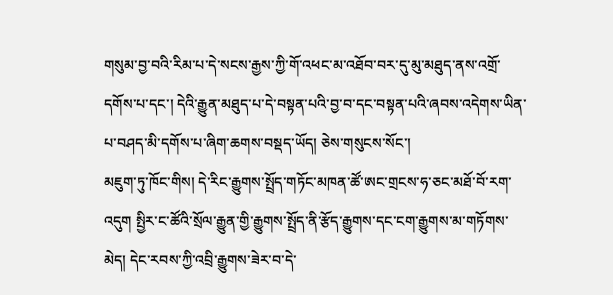གསུམ་བྱ་བའི་རིམ་པ་དེ་སངས་རྒྱས་ཀྱི་གོ་འཕང་མ་འཐོབ་བར་དུ་མུ་མཐུད་ནས་འགྲོ་དགོས་པ་དང་། དེའི་རྒྱུན་མཐུད་པ་དེ་བསྟན་པའི་བྱ་བ་དང་བསྟན་པའི་ཞབས་འདེགས་ཡིན་པ་བཤད་མི་དགོས་པ་ཞིག་ཆགས་བསྡད་ཡོད། ཅེས་གསུངས་སོང་།
མཇུག་ཏུ་ཁོང་གིས། དེ་རིང་རྒྱུགས་སྤྲོད་གཏོང་མཁན་ཚོ་ཨང་གྲངས་ཧ་ཅང་མཐོ་བོ་རག་འདུག སྤྱིར་ང་ཚོའི་སྲོལ་རྒྱུན་གྱི་རྒྱུགས་སྤྲོད་ནི་རྩོད་རྒྱུགས་དང་ངག་རྒྱུགས་མ་གཏོགས་མེད། དེང་རབས་ཀྱི་འབྲི་རྒྱུགས་ཟེར་བ་དེ་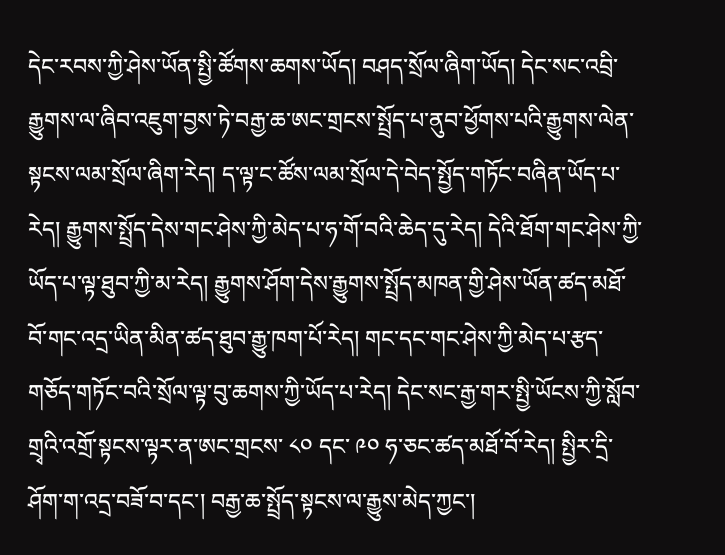དེང་རབས་ཀྱི་ཤེས་ཡོན་སྤྱི་ཚོགས་ཆགས་ཡོད། བཤད་སྲོལ་ཞིག་ཡོད། དེང་སང་འབྲི་རྒྱུགས་ལ་ཞིབ་འཇུག་བྱས་ཏེ་བརྒྱ་ཆ་ཨང་གྲངས་སྤྲོད་པ་ནུབ་ཕྱོགས་པའི་རྒྱུགས་ལེན་སྟངས་ལམ་སྲོལ་ཞིག་རེད། ད་ལྟ་ང་ཚོས་ལམ་སྲོལ་དེ་བེད་སྤྱོད་གཏོང་བཞིན་ཡོད་པ་རེད། རྒྱུགས་སྤྲོད་དེས་གང་ཤེས་ཀྱི་མེད་པ་ཧ་གོ་བའི་ཆེད་དུ་རེད། དེའི་ཐོག་གང་ཤེས་ཀྱི་ཡོད་པ་ལྟ་ཐུབ་ཀྱི་མ་རེད། རྒྱུགས་ཤོག་དེས་རྒྱུགས་སྤྲོད་མཁན་གྱི་ཤེས་ཡོན་ཚད་མཐོ་བོ་གང་འདྲ་ཡིན་མིན་ཚད་ཐུབ་རྒྱུ་ཁག་པོ་རེད། གང་དང་གང་ཤེས་ཀྱི་མེད་པ་རྩད་གཅོད་གཏོང་བའི་སྲོལ་ལྟ་བུ་ཆགས་ཀྱི་ཡོད་པ་རེད། དེང་སང་རྒྱ་གར་སྤྱི་ཡོངས་ཀྱི་སློབ་གྲྭའི་འགྲོ་སྟངས་ལྟར་ན་ཨང་གྲངས་ ༨༠ དང་ ༩༠ ཧ་ཅང་ཚད་མཐོ་བོ་རེད། སྤྱིར་དྲི་ཤོག་ག་འདྲ་བཟོ་བ་དང་། བརྒྱ་ཆ་སྤྲོད་སྟངས་ལ་རྒྱུས་མེད་ཀྱང་།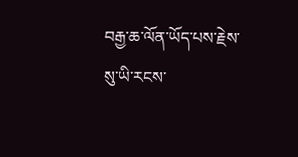བརྒྱ་ཆ་ལོན་ཡོད་པས་རྗེས་སུ་ཡི་རངས་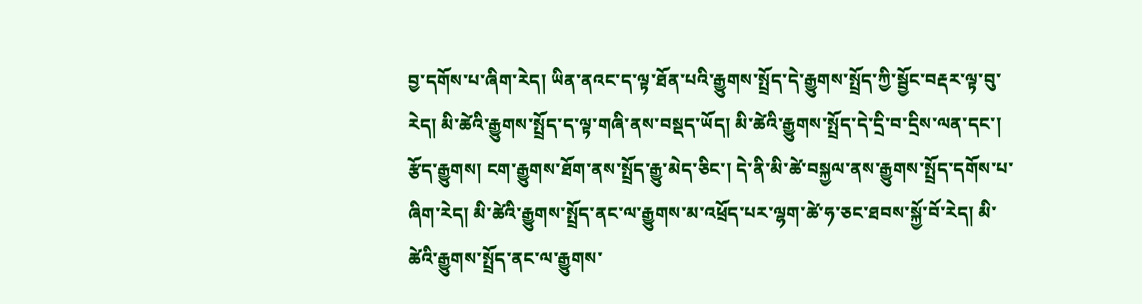བྱ་དགོས་པ་ཞིག་རེད། ཡིན་ནའང་ད་ལྟ་ཐོན་པའི་རྒྱུགས་སྤྲོད་དེ་རྒྱུགས་སྤྲོད་ཀྱི་སྦྱོང་བརྡར་ལྟ་བུ་རེད། མི་ཚེའི་རྒྱུགས་སྤྲོད་ད་ལྟ་གཞི་ནས་བསྡད་ཡོད། མི་ཚེའི་རྒྱུགས་སྤྲོད་དེ་དྲི་བ་དྲིས་ལན་དང་། རྩོད་རྒྱུགས། ངག་རྒྱུགས་ཐོག་ནས་སྤྲོད་རྒྱུ་མེད་ཅིང་། དེ་ནི་མི་ཚེ་བསྐྱལ་ནས་རྒྱུགས་སྤྲོད་དགོས་པ་ཞིག་རེད། མི་ཚེའི་རྒྱུགས་སྤྲོད་ནང་ལ་རྒྱུགས་མ་འཕྲོད་པར་ལྷག་ཚེ་ཧ་ཅང་ཐབས་སྐྱོ་བོ་རེད། མི་ཚེའི་རྒྱུགས་སྤྲོད་ནང་ལ་རྒྱུགས་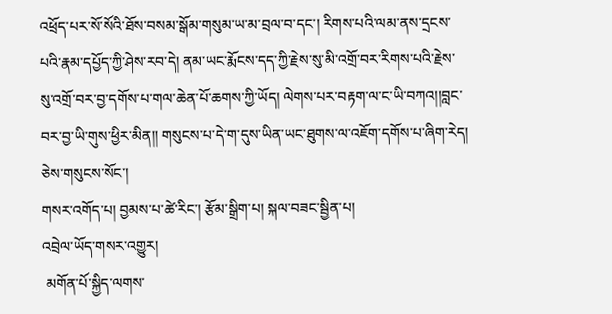འཕྲོད་པར་སོ་སོའི་ཐོས་བསམ་སྒོམ་གསུམ་ཡ་མ་བྲལ་བ་དང་། རིགས་པའི་ལམ་ནས་དྲངས་པའི་རྣམ་དཔྱོད་ཀྱི་ཤེས་རབ་དེ། ནམ་ཡང་རྨོངས་དད་ཀྱི་རྗེས་སུ་མི་འགྲོ་བར་རིགས་པའི་རྗེས་སུ་འགྲོ་བར་བྱ་དགོས་པ་གལ་ཆེན་པོ་ཆགས་ཀྱི་ཡོད། ལེགས་པར་བརྟག་ལ་ང་ཡི་བཀའ།།བླང་བར་བྱ་ཡི་གུས་ཕྱིར་མིན།། གསུངས་པ་དེ་ག་དུས་ཡིན་ཡང་ཐུགས་ལ་འཇོག་དགོས་པ་ཞིག་རེད། ཅེས་གསུངས་སོང་།
གསར་འགོད་པ། བྱམས་པ་ཚེ་རིང་། རྩོམ་སྒྲིག་པ། སྐལ་བཟང་སྦྱིན་པ།
འབྲེལ་ཡོད་གསར་འགྱུར།
 མགོན་པོ་སྐྱིད་ལགས་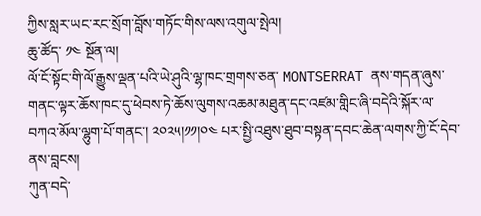ཀྱིས་སླར་ཡང་རང་སྲོག་བློས་གཏོང་གིས་ལས་འགུལ་སྤེལ།
ཆུ་ཚོད་ ༡༤ སྔོན་ལ།
ལོ་ངོ་སྟོང་གི་ལོ་རྒྱུས་ལྡན་པའི་ཡེ་ཤུའི་ལྷ་ཁང་གྲགས་ཅན་ MONTSERRAT ནས་གདན་ཞུས་གནང་ལྟར་ཆོས་ཁང་དུ་ཕེབས་ཏེ་ཆོས་ལུགས་འཆམ་མཐུན་དང་འཛམ་གླིང་ཞི་བདེའི་སྐོར་ལ་བཀའ་མོལ་ལྷུག་པོ་གནང་། ༢༠༢༥།༡༡།༠༤ པར་སྤྱི་འཐུས་ཐུབ་བསྟན་དབང་ཆེན་ལགས་ཀྱི་ངོ་དེབ་ནས་བླངས།
ཀུན་བདེ་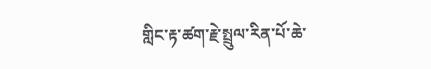གླིང་རྟ་ཚག་རྗེ་སྤྲུལ་རིན་པོ་ཆེ་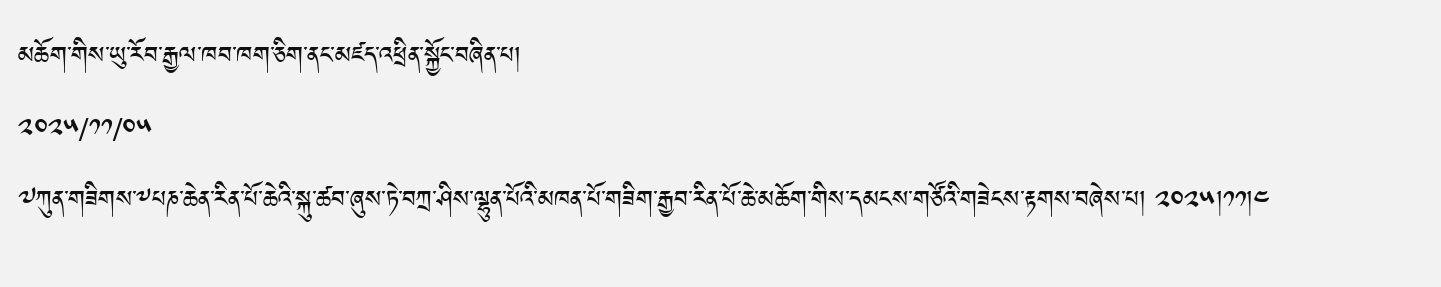མཆོག་གིས་ཡུ་རོབ་རྒྱལ་ཁབ་ཁག་ཅིག་ནང་མཛད་འཕྲིན་སྐྱོང་བཞིན་པ།
༢༠༢༥/༡༡/༠༥
༧ཀུན་གཟིགས་༸པཎ་ཆེན་རིན་པོ་ཆེའི་སྐུ་ཚབ་ཞུས་ཏེ་བཀྲ་ཤིས་ལྷུན་པོའི་མཁན་པོ་གཟིག་རྒྱབ་རིན་པོ་ཆེ་མཆོག་གིས་དམངས་གཙོའི་གཟེངས་རྟགས་བཞེས་པ། ༢༠༢༥།༡༡།༤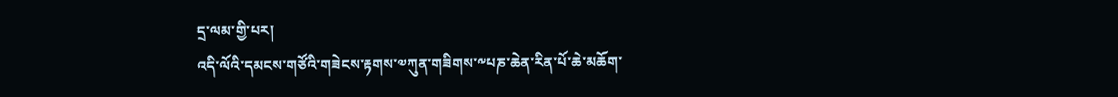དྲ་ལམ་གྱི་པར།
འདི་ལོའི་དམངས་གཙོའི་གཟེངས་རྟགས་༧ཀུན་གཟིགས་༸པཎ་ཆེན་རིན་པོ་ཆེ་མཆོག་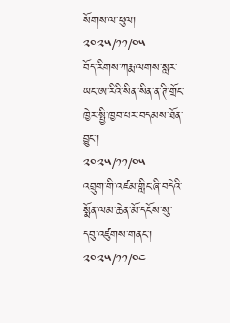སོགས་ལ་ཕུལ།
༢༠༢༥/༡༡/༠༥
བོད་རིགས་ཀརྨ་ལགས་སླར་ཡང་ཨ་རིའི་སིན་སིན་ན་ཊི་གྲོང་ཁྱེར་སྤྱི་ཁྱབ་པར་བདམས་ཐོན་བྱུང་།
༢༠༢༥/༡༡/༠༥
འབྲུག་གི་འཛམ་གླིང་ཞི་བདེའི་སྨོན་ལམ་ཆེན་མོ་དངོས་སུ་དབུ་འཛུགས་གནང་།
༢༠༢༥/༡༡/༠༤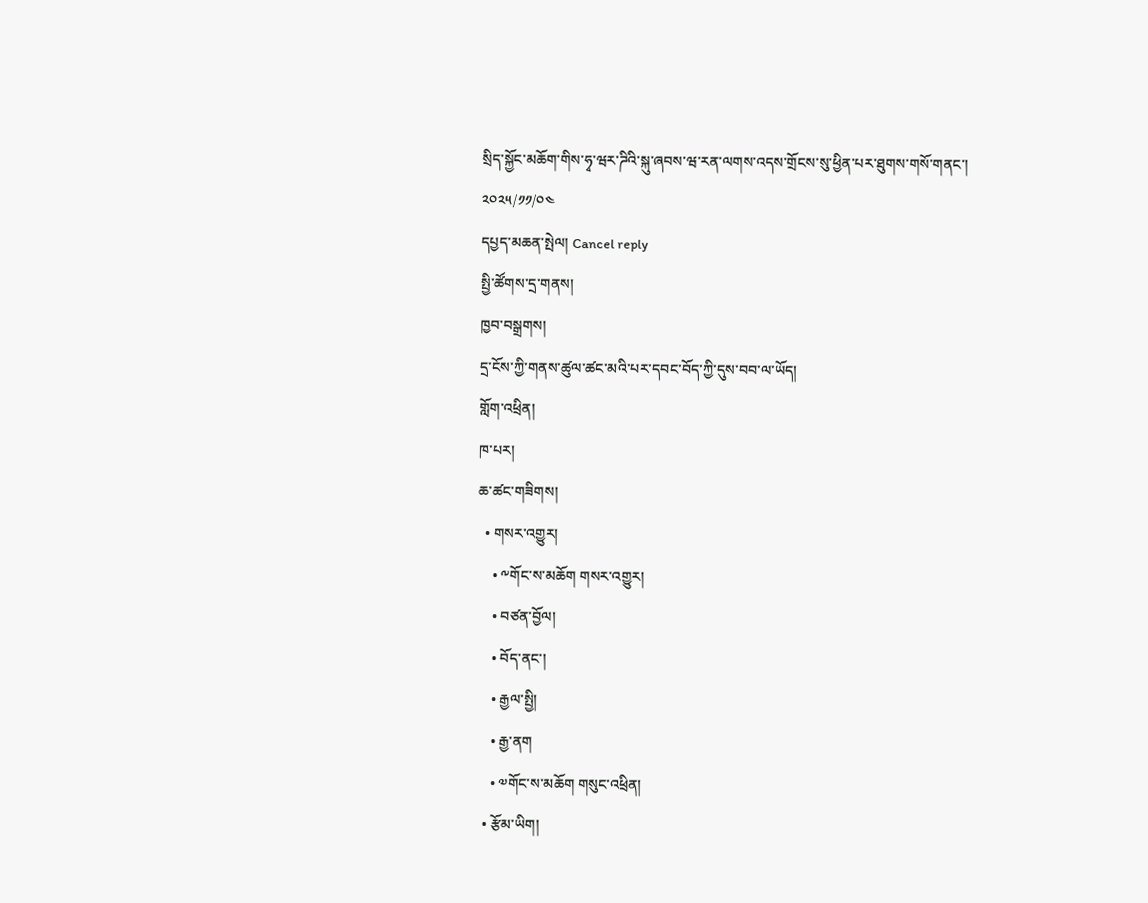སྲིད་སྐྱོང་མཆོག་གིས་ཧྭ་ཝར་ཌིའི་སྐུ་ཞབས་ཝ་རན་ལགས་འདས་གྲོངས་སུ་ཕྱིན་པར་ཐུགས་གསོ་གནང་།
༢༠༢༥/༡༡/༠༤
དཔྱད་མཆན་སྤེལ། Cancel reply
སྤྱི་ཚོགས་དྲ་གནས།
ཁྱབ་བསྒྲགས།
དྲ་ངོས་ཀྱི་གནས་ཚུལ་ཚང་མའི་པར་དབང་བོད་ཀྱི་དུས་བབ་ལ་ཡོད།
གློག་འཕྲིན།
ཁ་པར།
ཆ་ཚང་གཟིགས།
  • གསར་འགྱུར།
    • ༸གོང་ས་མཆོག གསར་འགྱུར།
    • བཙན་བྱོལ།
    • བོད་ནང་།
    • རྒྱལ་སྤྱི།
    • རྒྱ་ནག
    • ༧གོང་ས་མཆོག གསུང་འཕྲིན།
  • རྩོམ་ཡིག།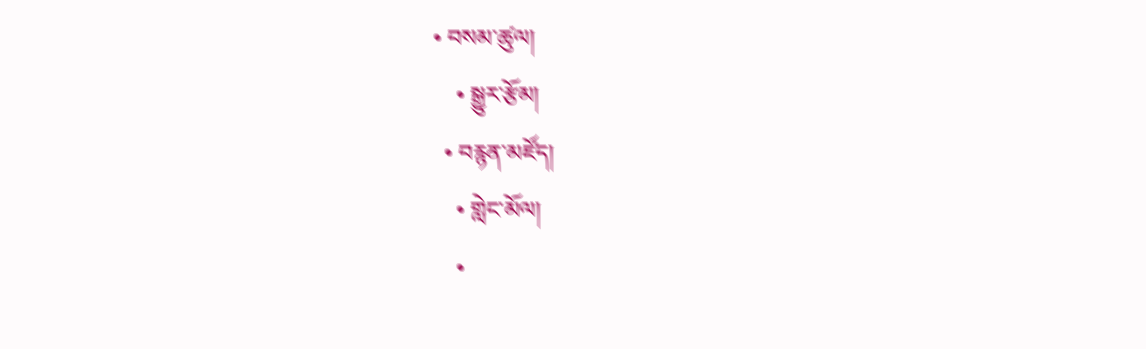• བསམ་ཚུལ།
    • སྒྱུར་རྩོམ།
  • བརྙན་མཛོད།
    • གླེང་མོལ།
    •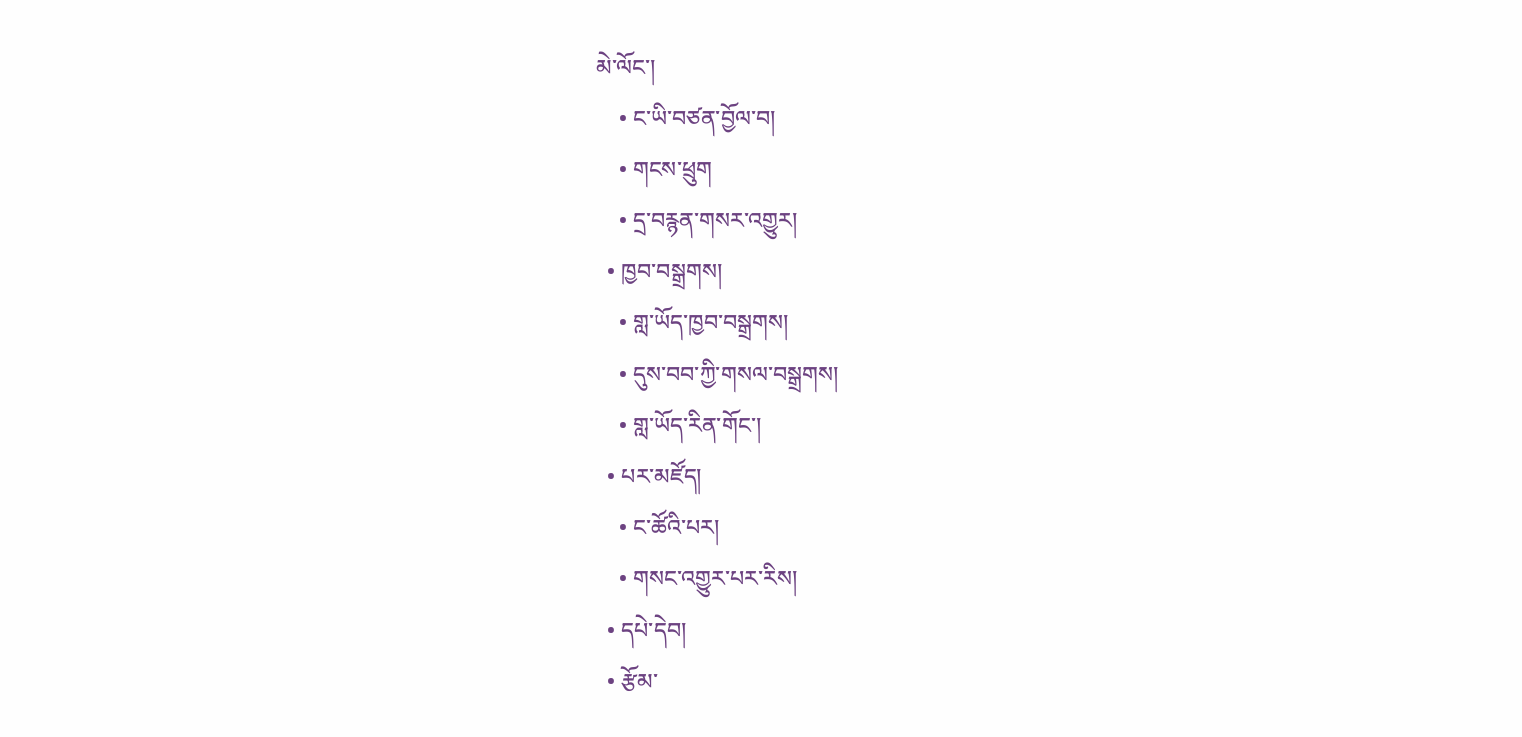མེ་ལོང་།
    • ང་ཡི་བཙན་བྱོལ་བ།
    • གངས་ཕྲུག
    • དྲ་བརྙན་གསར་འགྱུར།
  • ཁྱབ་བསྒྲགས།
    • གླ་ཡོད་ཁྱབ་བསྒྲགས།
    • དུས་བབ་ཀྱི་གསལ་བསྒྲགས།
    • གླ་ཡོད་རིན་གོང་།
  • པར་མཛོད།
    • ང་ཚོའི་པར།
    • གསང་འགྱུར་པར་རིས།
  • དཔེ་དེབ།
  • རྩོམ་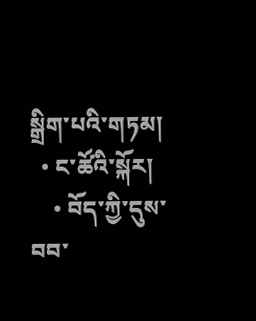སྒྲིག་པའི་གཏམ།
  • ང་ཚོའི་སྐོར།
    • བོད་ཀྱི་དུས་བབ་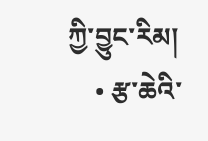ཀྱི་བྱུང་རིམ།
    • རྩ་ཆེའི་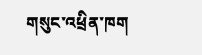གསུང་འཕྲིན་ཁག